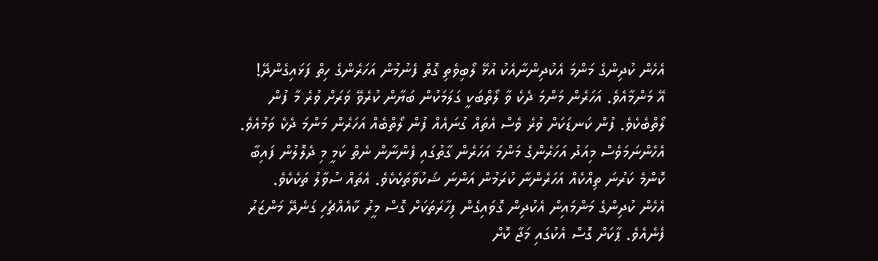އެހެން ކުދިންގެ މަންމަ އެކުދިންނާއެކު އުޅޭ ލޯބިވެތި ގޮތް ފެނުމުން އަހަރެންގެ ހިތް ފަޅައިގެންދޭ!
އޭ މަންމާއެވެ. އަހަރެން މަންމަ ދެކެ ވާ ލޯތްބަކީ ގަލަމަކުން ބަޔާން ކުރެވޭ ވަރަށް ވުރެ މާ ފުން ލޯތްބެކެވެ. ފުން ކަނޑަކަށް ވުރެ ވެސް އެތައް ގުނައެއް ފުން ލޯތްބެއް އަހަރެން މަންމަ ދެކެ ވަމުއެވެ. އެހެންނަމަވެސް މިއަދު އަހަރެންގެ މަންމަ އަހަރެން ގާތުގައި ފެންނާން ނެތް ކަމީ މި ދެލޮލުން ފައިބާ ކޮންމެ ކަރުނަ ތިއްކެއް އަހަރެންނާ ކުރަމުން އަންނަ ޝަކުވާތަކެކެވެ. އެތައް ސުވާލު ތަކެކެވެ.
އެހެން ކުދިންގެ މަންމައިން އެކުދިން ގޮވައިގެން ފިހާރަތަކަށް ގޮސް މީރު ކާއެއްޗެހި ގަނެދޭ މަންޒަރު ފެނެއެވެ. ޕާކަށް ގޮސް އެކުގައި މަޖާ ކޮށް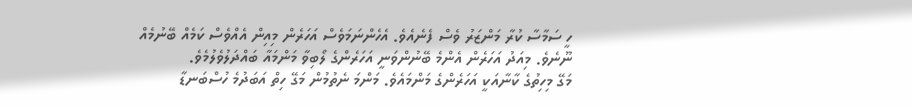ހީ ސަމާސާ ކުރާ މަންޒަރު ވެސް ފެނެއެވެ. އެހެންނަމަވެސް އަހަރެން މިއިން އެއްވެސް ކަމެއް ބޭނުމެއް ނޫނެވެ. މިއަދު އަހަރެން އެންމެ ބޭނުންވަނީ އަހަރެންގެ ލޯބިވާ މަންމައާ ބައްދަލުވެލުމެވެ.
މަގޭ މިހިތުގެ ކާނާއަކީ އަހަރެންގެ މަންމައެވެ. މަންމަ ނެތުމުން މަގޭ ހިތް އަބަދުމެ ހުސްބަނޑާ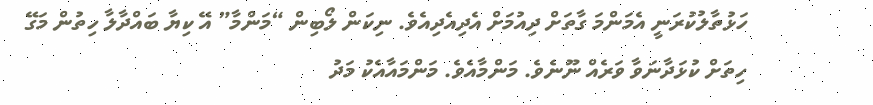ހަޅުތާލުކުރަނީ އެމަންމަ ގާތަށް ދިއުމަށް އެދިއެދިއެވެ. ނިކަން ލޯބިން “މަންމާ” އޭ ކިޔާ ބައްދާލާ ހިތުން މަގޭ ހިތަށް ކުޅަދާނަވާ ވަރެއް ނޫނެވެ. މަންމާއެވެ. މަންމައާއެކު މަދު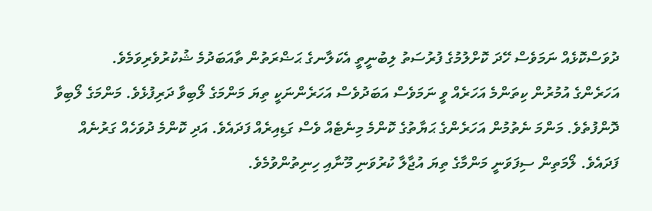ދުވަސްކޮޅެއް ނަމަވެސް ހޭދަ ކޮށްލުމުގެ ފުރުސަތު ލިބުނީތީ އެކަލާނގެ ޙަޟްރަތުން ތާއަބަދުމެ ޝުކުރުވެރިވަމެވެ.
އަހަރެންގެ އުމުރުން ކިތަންމެ އަހަރެއް ވީ ނަމަވެސް އަބަދުވެސް އަހަރެންނަކީ ތިޔަ މަންމަގެ ލޯބިވާ ދަރިފުޅެވެ. މަންމަގެ ލޯބިވާ ދޮންފުތެވެ. މަންމަ ނެތުމުން އަހަރެންގެ ޙަޔާތުގެ ކޮންމެ މިނެޓެއް ވެސް ގަޑިއިރެއް ފަދައެވެ. އަދި ކޮންމެ ދުވަހެއް ގަރުނެއް ފަދައެވެ. ލޯމަތިން ސިފަވަނީ މަންމާގެ ތިޔަ އުޖާލާ ކުރުވަނި މޫނާއި ހިނިތުންވުމެވެ.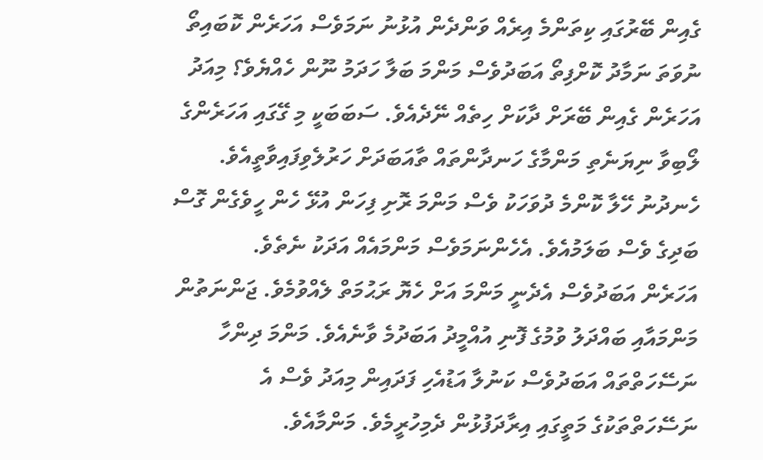ގެއިން ބޭރުގައި ކިތަންމެ އިރެއް ވަންދެން އުޅުނު ނަމަވެސް އަހަރެން ކޮބައިތޯ ނުވަތަ ނަމާދު ކޮށްފިތޯ އަބަދުވެސް މަންމަ ބަލާ ހަދަމު ނޫން ހެއްޔެވެ؟ މިއަދު އަހަރެން ގެއިން ބޭރަށް ދާކަށް ހިތެއް ނޭދެއެވެ. ސަބަބަކީ މި ގޭގައި އަހަރެންގެ ލޯބިވާ ނިޔަނެތި މަންމާގެ ހަނދާންތައް ތާއަބަދަށް ހަރުލެވިފައިވާތީއެވެ. ހެނދުނު ހޭލާ ކޮންމެ ދުވަހަކު ވެސް މަންމަ ރޮށި ފިހަން އުޅޭ ހެން ހީވެގެން ގޮސް ބަދިގެ ވެސް ބަލަމުއެވެ. އެހެންނަމަވެސް މަންމައެއް އަދަކު ނެތެވެ.
އަހަރެން އަބަދުވެސް އެދެނީ މަންމަ އަށް ހެޔޮ ރަޙުމަތް ލެއްވުމެވެ. ޖަންނަތުން މަންމައާއި ބައްދަލު ވުމުގެ ފޮނި އުއްމީދު އަބަދުމެ ވާނެއެވެ. މަންމަ ދިންހާ ނަސޭހަތްތައް އަބަދުވެސް ކަނުލާ އަޑުއެހި ފަދައިން މިއަދު ވެސް އެ ނަސޭހަތްތަކުގެ މަތީގައި އިރާދަފުޅުން ދެމިހުރީމެވެ. މަންމާއެވެ.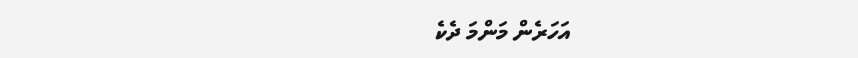އަހަރެން މަންމަ ދެކެ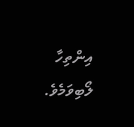އިންތިހާ ލޯބިވަމެވެ.